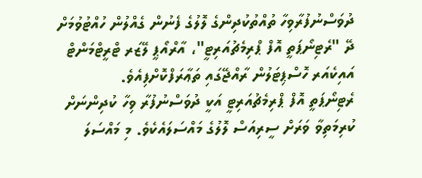ދުވަސްނުފުރާވިހާ ތުއްތުކުދިންގެ ލޮލުގެ ފެނުން ގެއްލުން ހުއްޓުވުމަށް ދޭ "ރެޓިނޯޕަތީ އޮފް ޕްރިމެޗުއަރިޓީ"، އާރްއޯޕީ ލޭޒަރ ޓްރީޓްމަންޓް އައިކެއަރ ހޮސްޕިޓަލުން ރާއްޖޭގައި ތަޢާރަފްކޮށްފިއެވެ.
ރެޓިނޯޕަތީ އޮފް ޕްރިމެޗުއަރިޓީ އަކީ ދުވަސްނުފުރާ ވިހާ ކުދިންނަށް ކުރިމަތިވާ ވަރަށް ސީރިއަސް ލޮލުގެ މައްސަލައެކެވެ. މި މައްސަލަ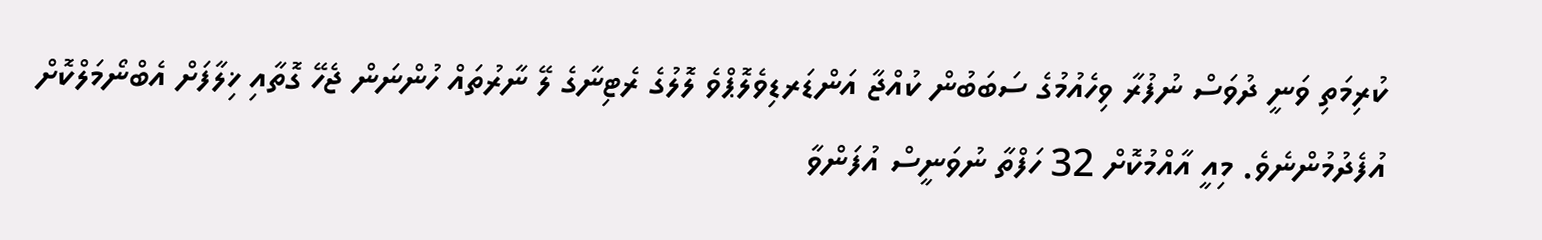ކުރިމަތި ވަނީ ދުވަސް ނުފުރާ ވިހެއުމުގެ ސަބަބުން ކުއްޖާ އަންޑަރޑިވެލޮޕްވެ ލޮލުގެ ރެޓިނާގެ ލޭ ނާރުތައް ހުންނަން ޖެހޭ ގޮތާއި ޚިލާފަށް އެބްނޯމަލްކޮށް އުފެދުމުންނެވެ. މިއީ އާއްމުކޮށް 32 ހަފްތާ ނުވަނީސް އުފަންވާ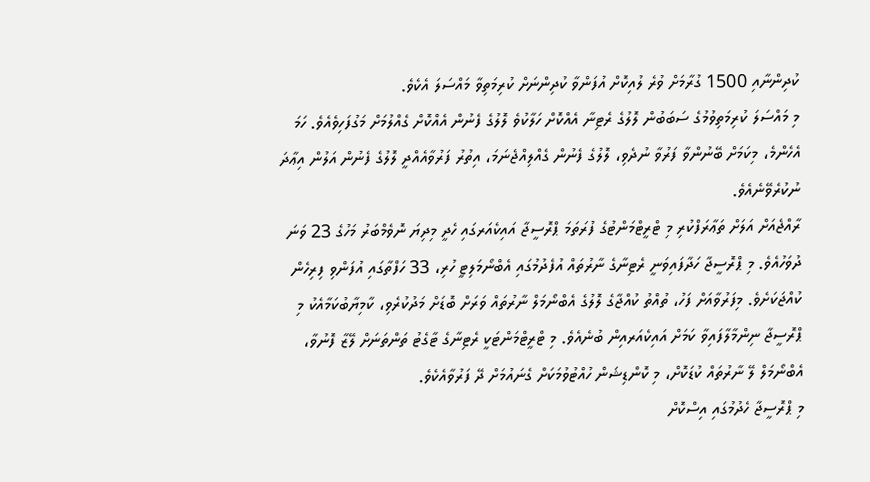ކުދިންނާއި 1500 ގުރާމަށް ވުރެ ލުއިކޮށް އުފަންވާ ކުދިންނަށް ކުރިމަތިވާ މައްސަލަ އެކެވެ.
މި މައްސަލަ ކުރިމަތިވުމުގެ ސަބަބުން ލޮލުގެ ރެޓިނާ އެއްކޮށް ހަލާކުވެ ލޮލުގެ ފެނުން އެއްކޮށް ގެއްލުމަށް މަގުފަހިވެއެވެ. ހަމަ އެހެންމެ، މިކަމަށް ބޭނުންވާ ފަރުވާ ނުދެވި، ލޮލުގެ ފެނުން ގެއްލިއްޖެނަމަ، އިތުރު ފަރުވާއެއްދީ ލޮލުގެ ފެނުން އަލުން އިޢާދަ ނުކުރެވޭނެއެވެ.
ރާއްޖެއަށް އަލަށް ތަޢާރަފްކުރި މި ޓްރީޓްމަންޓުގެ ފުރަތަމަ ޕްރޮސީޖާ އައިކެއަރގައި ހެދީ މިދިޔަ ނޮވެމްބަރު މަހުގެ 23 ވަނަ ދުވަހުއެވެ. މި ޕްރޮސީޖާ ހަދާފައިވަނީ ރެޓިނާގެ ނާރުތައް އުފެދުމުގައި އެބްނޯމަލިޓީ ހުރި، 33 ހަފްތާގައި އުފަންވި ފިރިހެން ކުއްޖަކަށެވެ. މިފަރުވާއަށް ފަހު، ތުއްތު ކުއްޖާގެ ލޮލުގެ އެބްނޯމަލް ނާރުތައް ވަރަށް ބޮޑަށް މަދުކުރެވި، ކާމިޔާބުކަމާއެކު މި ޕްރޮސީޖާ ނިންމާލާފައިވާ ކަމަށް އައިކެއަރއިން ބުނެއެވެ. މި ޓްރީޓްމަންޓަކީ ރެޓިނާގެ ޓާގެޓު ތަންތަނަށް ލޭޒާ ފޮނުވާ، އެބްނޯމަލް ލޭ ނާރުތައް ކުޑަކޮށް، މި ކޮންޑިޝަން ހުއްޓުވުމަކަށް ގެނައުމަށް ދޭ ފަރުވާއެކެވެ.
މި ޕްރޮސީޖާ ހެދުމުގައި އިސްކޮށް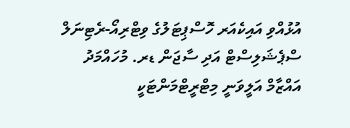އުޅުއްވި އައިކެއަރ ހޮސްޕިޓަލުގެ ވިޓްރިއޯ-ރެޓިނަލް ސްޕެޝަލިސްޓް އަދި ސާޖަން ޑރ. މުހައްމަދު އައްޒާމް އަލީވަނީ މިޓްރީޓްމަންޓަކީ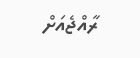ރާއްޖެއަށް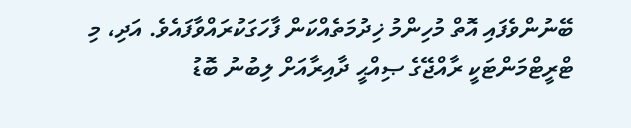ބޭނުންވެފައި އޮތް މުހިންމު ޚިދުމަތެއްކަން ފާހަގަކުރައްވާފައެވެ. އަދި، މި ޓްރީޓްމަންޓަކީ ރާއްޖޭގެ ޞިއްޙީ ދާއިރާއަށް ލިބުނު ބޮޑު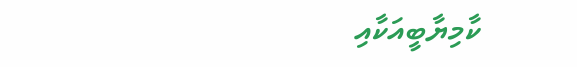ކާމިޔާބީއަކާއި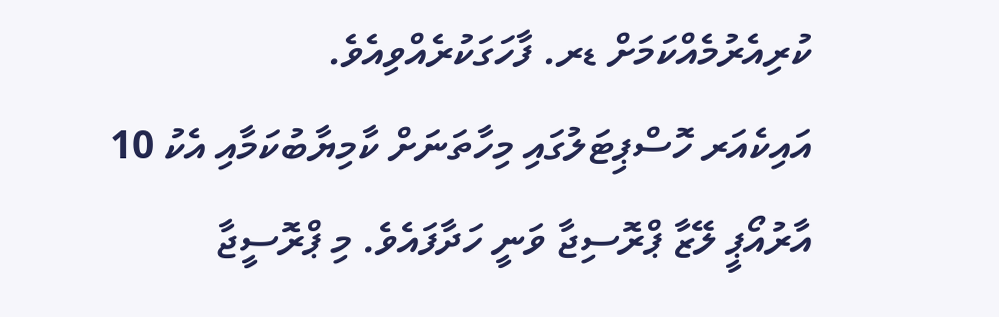ކުރިއެރުމެއްކަމަށް ޑރ. ފާހަގަކުރެއްވިއެވެ.
އައިކެއަރ ހޮސްޕިޓަލުގައި މިހާތަނަށް ކާމިޔާބުކަމާއި އެކު 10 އާރުއޯޕީ ލޭޒާ ޕްރޮސިޖާ ވަނީ ހަދާފައެވެ. މި ޕްރޮސީޖާ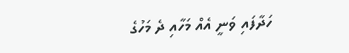ހަދާފައި ވަނީ އެއް މަހާއި ދެ މަހުގެ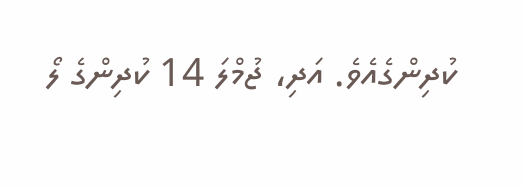ކުދިންގެއެވެ. އަދި، ޖުމްލަ 14 ކުދިންގެ ލޯ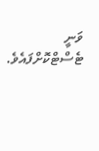ވަނީ ޓެސްޓްކޮށްފައެވެ.